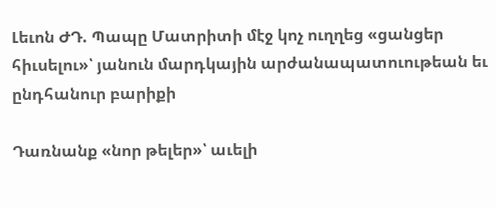Լեւոն ԺԴ. Պապը Մատրիտի մէջ կոչ ուղղեց «ցանցեր հիւսելու»՝ յանուն մարդկային արժանապատուութեան եւ ընդհանուր բարիքի

Դառնանք «նոր թելեր»՝ աւելի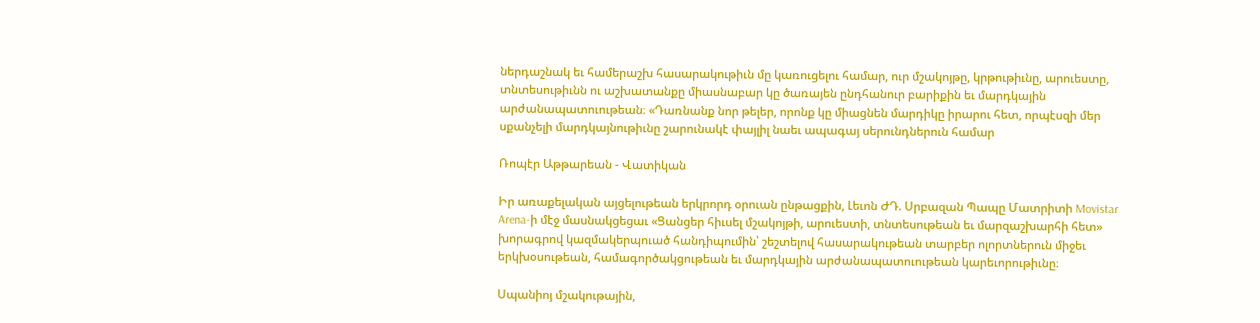ներդաշնակ եւ համերաշխ հասարակութիւն մը կառուցելու համար, ուր մշակոյթը, կրթութիւնը, արուեստը, տնտեսութիւնն ու աշխատանքը միասնաբար կը ծառայեն ընդհանուր բարիքին եւ մարդկային արժանապատուութեան։ «Դառնանք նոր թելեր, որոնք կը միացնեն մարդիկը իրարու հետ, որպէսզի մեր սքանչելի մարդկայնութիւնը շարունակէ փայլիլ նաեւ ապագայ սերունդներուն համար

Ռոպէր Աթթարեան - Վատիկան

Իր առաքելական այցելութեան երկրորդ օրուան ընթացքին, Լեւոն ԺԴ. Սրբազան Պապը Մատրիտի Movistar Arena-ի մէջ մասնակցեցաւ «Ցանցեր հիւսել մշակոյթի, արուեստի, տնտեսութեան եւ մարզաշխարհի հետ» խորագրով կազմակերպուած հանդիպումին՝ շեշտելով հասարակութեան տարբեր ոլորտներուն միջեւ երկխօսութեան, համագործակցութեան եւ մարդկային արժանապատուութեան կարեւորութիւնը։

Սպանիոյ մշակութային,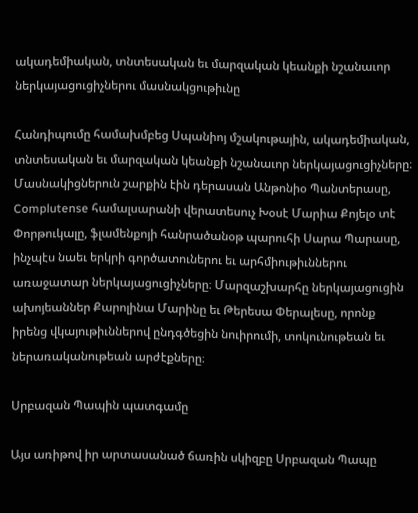ակադեմիական, տնտեսական եւ մարզական կեանքի նշանաւոր ներկայացուցիչներու մասնակցութիւնը

Հանդիպումը համախմբեց Սպանիոյ մշակութային, ակադեմիական, տնտեսական եւ մարզական կեանքի նշանաւոր ներկայացուցիչները։ Մասնակիցներուն շարքին էին դերասան Անթոնիօ Պանտերասը, Complutense համալսարանի վերատեսուչ Խօսէ Մարիա Քոյելօ տէ Փորթուկալը, ֆլամենքոյի հանրածանօթ պարուհի Սարա Պարասը, ինչպէս նաեւ երկրի գործատուներու եւ արհմիութիւններու առաջատար ներկայացուցիչները։ Մարզաշխարհը ներկայացուցին ախոյեաններ Քարոլինա Մարինը եւ Թերեսա Փերալեսը, որոնք իրենց վկայութիւններով ընդգծեցին նուիրումի, տոկունութեան եւ ներառականութեան արժէքները։

Սրբազան Պապին պատգամը

Այս առիթով իր արտասանած ճառին սկիզբը Սրբազան Պապը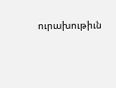ուրախութիւն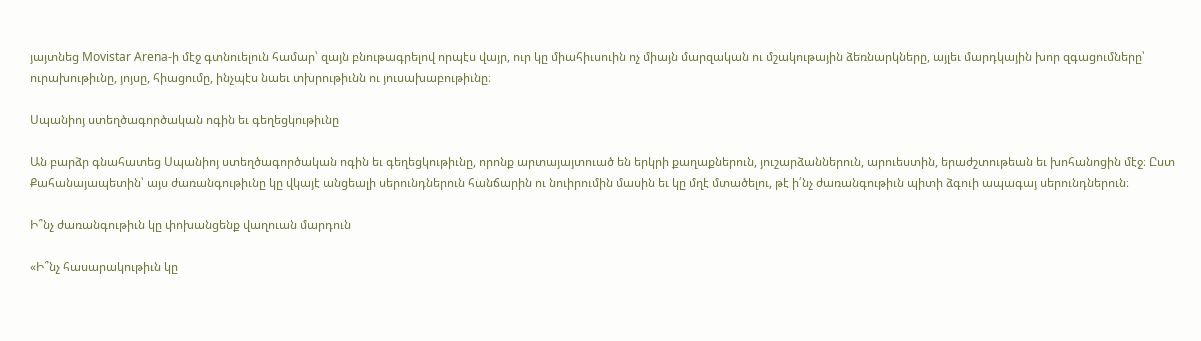յայտնեց Movistar Arena-ի մէջ գտնուելուն համար՝ զայն բնութագրելով որպէս վայր, ուր կը միահիւսուին ոչ միայն մարզական ու մշակութային ձեռնարկները, այլեւ մարդկային խոր զգացումները՝ ուրախութիւնը, յոյսը, հիացումը, ինչպէս նաեւ տխրութիւնն ու յուսախաբութիւնը։

Սպանիոյ ստեղծագործական ոգին եւ գեղեցկութիւնը

Ան բարձր գնահատեց Սպանիոյ ստեղծագործական ոգին եւ գեղեցկութիւնը, որոնք արտայայտուած են երկրի քաղաքներուն, յուշարձաններուն, արուեստին, երաժշտութեան եւ խոհանոցին մէջ։ Ըստ Քահանայապետին՝ այս ժառանգութիւնը կը վկայէ անցեալի սերունդներուն հանճարին ու նուիրումին մասին եւ կը մղէ մտածելու, թէ ի՛նչ ժառանգութիւն պիտի ձգուի ապագայ սերունդներուն։

Ի՞նչ ժառանգութիւն կը փոխանցենք վաղուան մարդուն

«Ի՞նչ հասարակութիւն կը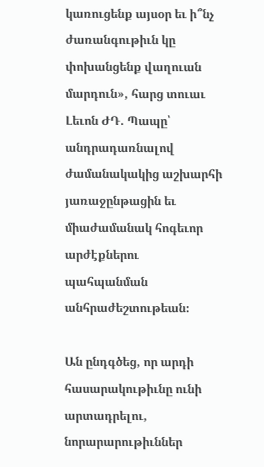կառուցենք այսօր եւ ի՞նչ ժառանգութիւն կը փոխանցենք վաղուան մարդուն», հարց տուաւ Լեւոն ԺԴ. Պապը՝ անդրադառնալով ժամանակակից աշխարհի յառաջընթացին եւ միաժամանակ հոգեւոր արժէքներու պահպանման անհրաժեշտութեան։

Ան ընդգծեց, որ արդի հասարակութիւնը ունի արտադրելու, նորարարութիւններ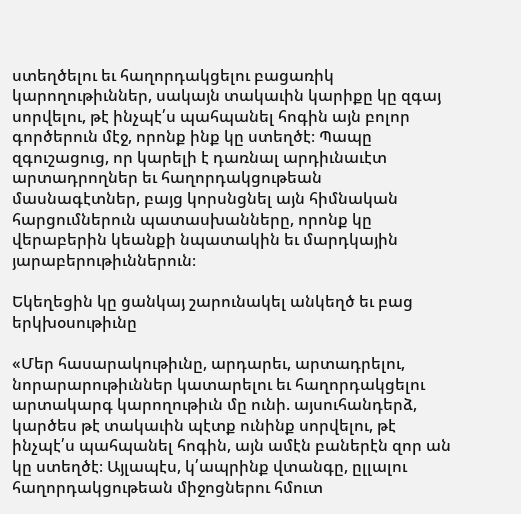ստեղծելու եւ հաղորդակցելու բացառիկ կարողութիւններ, սակայն տակաւին կարիքը կը զգայ սորվելու, թէ ինչպէ՛ս պահպանել հոգին այն բոլոր գործերուն մէջ, որոնք ինք կը ստեղծէ։ Պապը զգուշացուց, որ կարելի է դառնալ արդիւնաւէտ արտադրողներ եւ հաղորդակցութեան մասնագէտներ, բայց կորսնցնել այն հիմնական հարցումներուն պատասխանները, որոնք կը վերաբերին կեանքի նպատակին եւ մարդկային յարաբերութիւններուն։

Եկեղեցին կը ցանկայ շարունակել անկեղծ եւ բաց երկխօսութիւնը

«Մեր հասարակութիւնը, արդարեւ, արտադրելու, նորարարութիւններ կատարելու եւ հաղորդակցելու արտակարգ կարողութիւն մը ունի. այսուհանդերձ, կարծես թէ տակաւին պէտք ունինք սորվելու, թէ ինչպէ՛ս պահպանել հոգին, այն ամէն բաներէն զոր ան կը ստեղծէ։ Այլապէս, կ՛ապրինք վտանգը, ըլլալու հաղորդակցութեան միջոցներու հմուտ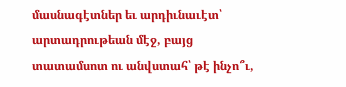մասնագէտներ եւ արդիւնաւէտ՝ արտադրութեան մէջ, բայց տատամսոտ ու անվստահ՝ թէ ինչո՞ւ,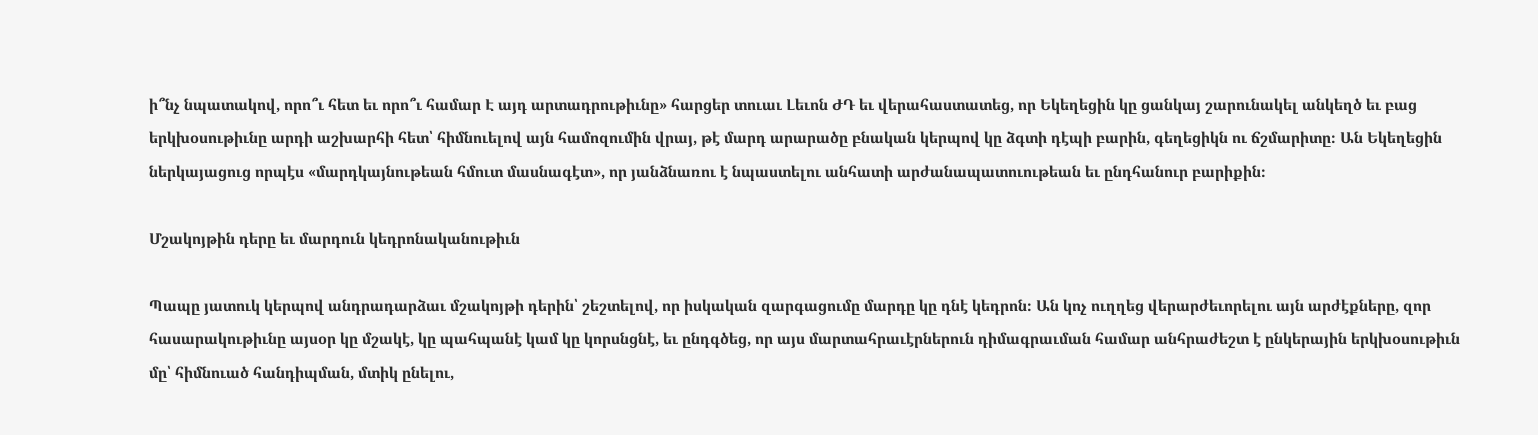ի՞նչ նպատակով, որո՞ւ հետ եւ որո՞ւ համար Է այդ արտադրութիւնը» հարցեր տուաւ Լեւոն ԺԴ եւ վերահաստատեց, որ Եկեղեցին կը ցանկայ շարունակել անկեղծ եւ բաց երկխօսութիւնը արդի աշխարհի հետ՝ հիմնուելով այն համոզումին վրայ, թէ մարդ արարածը բնական կերպով կը ձգտի դէպի բարին, գեղեցիկն ու ճշմարիտը։ Ան Եկեղեցին ներկայացուց որպէս «մարդկայնութեան հմուտ մասնագէտ», որ յանձնառու է նպաստելու անհատի արժանապատուութեան եւ ընդհանուր բարիքին։

Մշակոյթին դերը եւ մարդուն կեդրոնականութիւն

Պապը յատուկ կերպով անդրադարձաւ մշակոյթի դերին՝ շեշտելով, որ իսկական զարգացումը մարդը կը դնէ կեդրոն։ Ան կոչ ուղղեց վերարժեւորելու այն արժէքները, զոր հասարակութիւնը այսօր կը մշակէ, կը պահպանէ կամ կը կորսնցնէ, եւ ընդգծեց, որ այս մարտահրաւէրներուն դիմագրաւման համար անհրաժեշտ է ընկերային երկխօսութիւն մը՝ հիմնուած հանդիպման, մտիկ ընելու,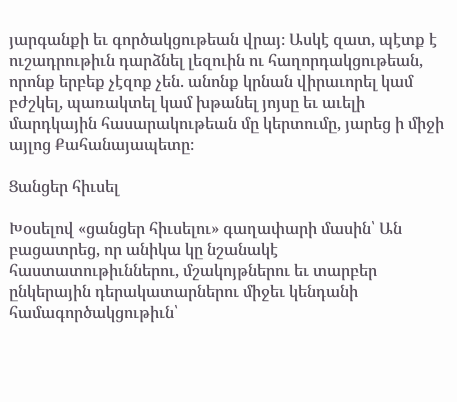յարգանքի եւ գործակցութեան վրայ։ Ասկէ զատ, պէտք է ուշադրութիւն դարձնել լեզուին ու հաղորդակցութեան, որոնք երբեք չէզոք չեն. անոնք կրնան վիրաւորել կամ բժշկել, պառակտել կամ խթանել յոյսը եւ աւելի մարդկային հասարակութեան մը կերտումը, յարեց ի միջի այլոց Քահանայապետը։

Ցանցեր հիւսել

Խօսելով «ցանցեր հիւսելու» գաղափարի մասին՝ Ան բացատրեց, որ անիկա կը նշանակէ հաստատութիւններու, մշակոյթներու եւ տարբեր ընկերային դերակատարներու միջեւ կենդանի համագործակցութիւն՝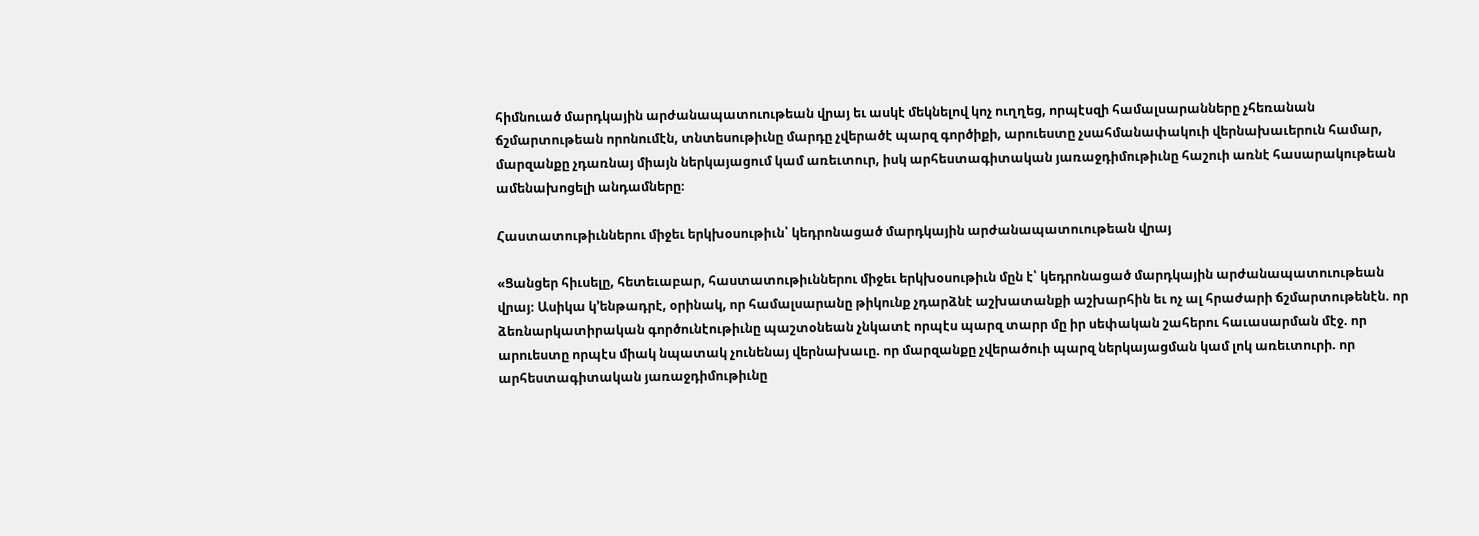հիմնուած մարդկային արժանապատուութեան վրայ եւ ասկէ մեկնելով կոչ ուղղեց, որպէսզի համալսարանները չհեռանան ճշմարտութեան որոնումէն, տնտեսութիւնը մարդը չվերածէ պարզ գործիքի, արուեստը չսահմանափակուի վերնախաւերուն համար, մարզանքը չդառնայ միայն ներկայացում կամ առեւտուր, իսկ արհեստագիտական յառաջդիմութիւնը հաշուի առնէ հասարակութեան ամենախոցելի անդամները։

Հաստատութիւններու միջեւ երկխօսութիւն՝ կեդրոնացած մարդկային արժանապատուութեան վրայ

«Ցանցեր հիւսելը, հետեւաբար, հաստատութիւններու միջեւ երկխօսութիւն մըն է՝ կեդրոնացած մարդկային արժանապատուութեան վրայ։ Ասիկա կ՚ենթադրէ, օրինակ, որ համալսարանը թիկունք չդարձնէ աշխատանքի աշխարհին եւ ոչ ալ հրաժարի ճշմարտութենէն. որ ձեռնարկատիրական գործունէութիւնը պաշտօնեան չնկատէ որպէս պարզ տարր մը իր սեփական շահերու հաւասարման մէջ. որ արուեստը որպէս միակ նպատակ չունենայ վերնախաւը. որ մարզանքը չվերածուի պարզ ներկայացման կամ լոկ առեւտուրի. որ արհեստագիտական յառաջդիմութիւնը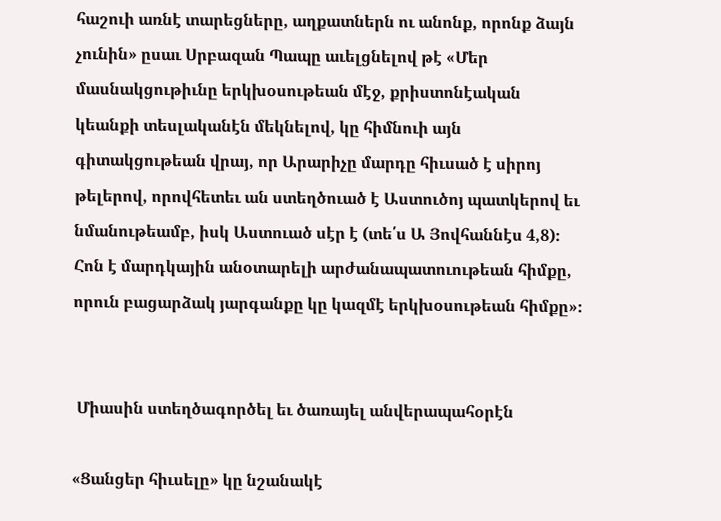հաշուի առնէ տարեցները, աղքատներն ու անոնք, որոնք ձայն չունին» ըսաւ Սրբազան Պապը աւելցնելով թէ «Մեր մասնակցութիւնը երկխօսութեան մէջ, քրիստոնէական կեանքի տեսլականէն մեկնելով, կը հիմնուի այն գիտակցութեան վրայ, որ Արարիչը մարդը հիւսած է սիրոյ թելերով, որովհետեւ ան ստեղծուած է Աստուծոյ պատկերով եւ նմանութեամբ, իսկ Աստուած սէր է (տե՛ս Ա Յովհաննէս 4,8)։ Հոն է մարդկային անօտարելի արժանապատուութեան հիմքը, որուն բացարձակ յարգանքը կը կազմէ երկխօսութեան հիմքը»։


 Միասին ստեղծագործել եւ ծառայել անվերապահօրէն

«Ցանցեր հիւսելը» կը նշանակէ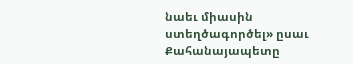նաեւ միասին ստեղծագործել» ըսաւ Քահանայապետը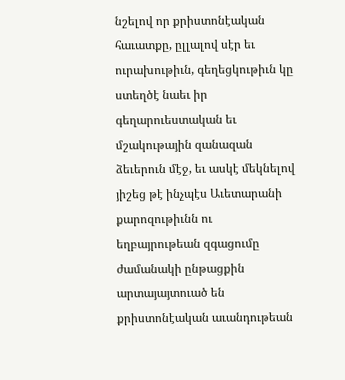նշելով որ քրիստոնէական հաւատքը, ըլլալով սէր եւ ուրախութիւն, գեղեցկութիւն կը ստեղծէ նաեւ իր գեղարուեստական եւ մշակութային զանազան ձեւերուն մէջ, եւ ասկէ մեկնելով յիշեց թէ ինչպէս Աւետարանի քարոզութիւնն ու եղբայրութեան զգացումը ժամանակի ընթացքին արտայայտուած են քրիստոնէական աւանդութեան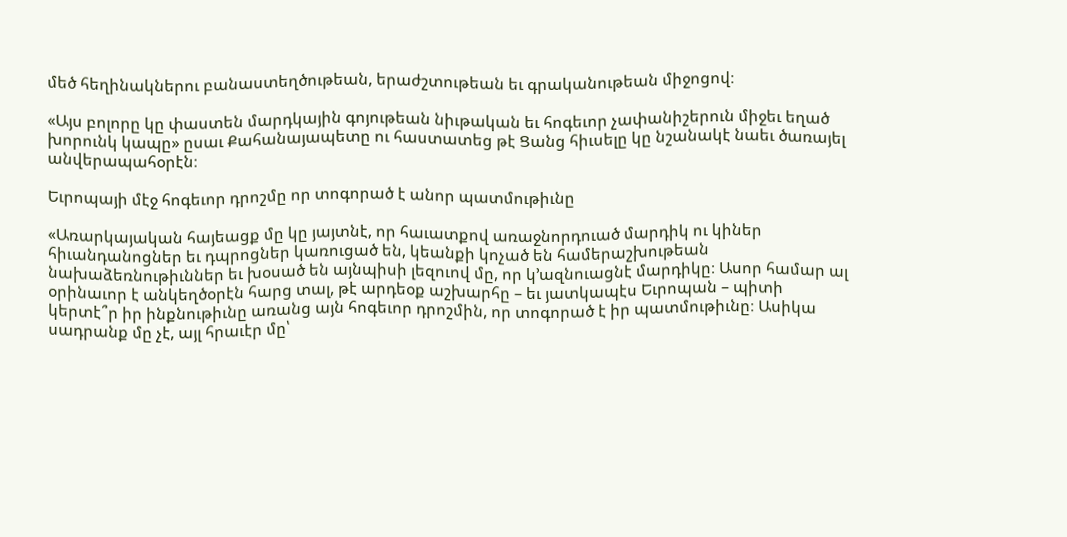մեծ հեղինակներու բանաստեղծութեան, երաժշտութեան եւ գրականութեան միջոցով։

«Այս բոլորը կը փաստեն մարդկային գոյութեան նիւթական եւ հոգեւոր չափանիշերուն միջեւ եղած խորունկ կապը» ըսաւ Քահանայապետը ու հաստատեց թէ Ցանց հիւսելը կը նշանակէ նաեւ ծառայել անվերապահօրէն։

Եւրոպայի մէջ հոգեւոր դրոշմը որ տոգորած է անոր պատմութիւնը

«Առարկայական հայեացք մը կը յայտնէ, որ հաւատքով առաջնորդուած մարդիկ ու կիներ հիւանդանոցներ եւ դպրոցներ կառուցած են, կեանքի կոչած են համերաշխութեան նախաձեռնութիւններ եւ խօսած են այնպիսի լեզուով մը, որ կ՚ազնուացնէ մարդիկը։ Ասոր համար ալ օրինաւոր է անկեղծօրէն հարց տալ, թէ արդեօք աշխարհը – եւ յատկապէս Եւրոպան – պիտի կերտէ՞ր իր ինքնութիւնը առանց այն հոգեւոր դրոշմին, որ տոգորած է իր պատմութիւնը։ Ասիկա սադրանք մը չէ, այլ հրաւէր մը՝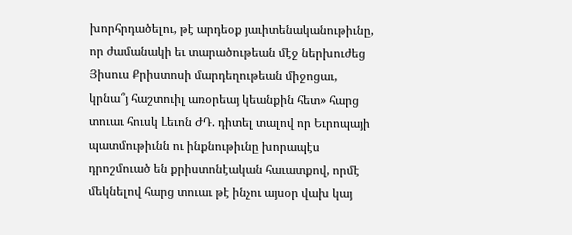խորհրդածելու, թէ արդեօք յաւիտենականութիւնը, որ ժամանակի եւ տարածութեան մէջ ներխուժեց Յիսուս Քրիստոսի մարդեղութեան միջոցաւ, կրնա՞յ հաշտուիլ առօրեայ կեանքին հետ» հարց տուաւ հուսկ Լեւոն ԺԴ. դիտել տալով որ Եւրոպայի պատմութիւնն ու ինքնութիւնը խորապէս դրոշմուած են քրիստոնէական հաւատքով, որմէ մեկնելով հարց տուաւ թէ ինչու այսօր վախ կայ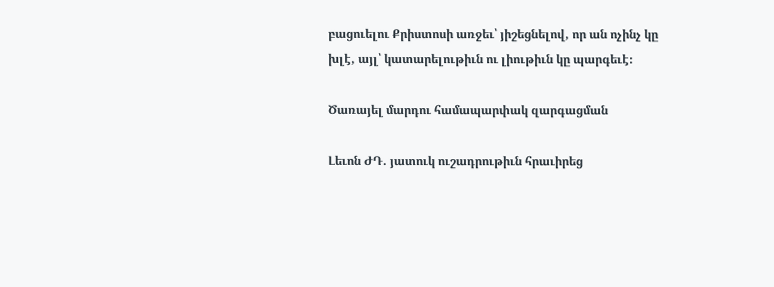բացուելու Քրիստոսի առջեւ՝ յիշեցնելով, որ ան ոչինչ կը խլէ, այլ՝ կատարելութիւն ու լիութիւն կը պարգեւէ։

Ծառայել մարդու համապարփակ զարգացման

Լեւոն ԺԴ. յատուկ ուշադրութիւն հրաւիրեց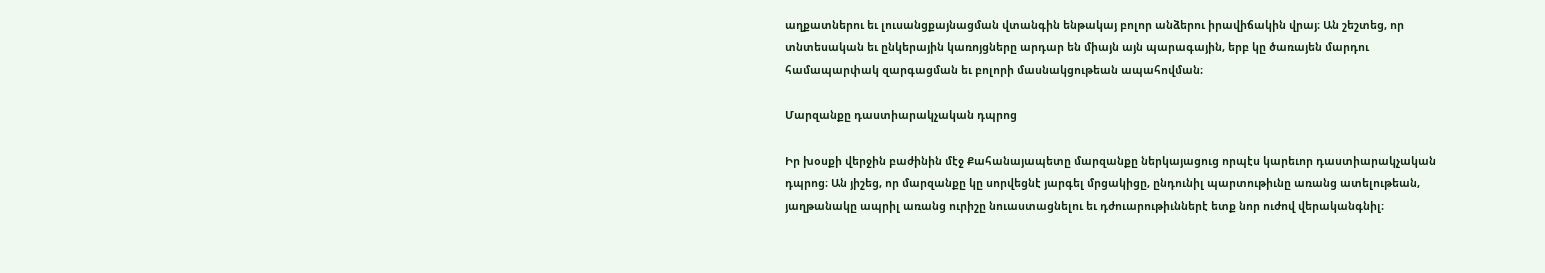աղքատներու եւ լուսանցքայնացման վտանգին ենթակայ բոլոր անձերու իրավիճակին վրայ։ Ան շեշտեց, որ տնտեսական եւ ընկերային կառոյցները արդար են միայն այն պարագային, երբ կը ծառայեն մարդու համապարփակ զարգացման եւ բոլորի մասնակցութեան ապահովման։

Մարզանքը դաստիարակչական դպրոց

Իր խօսքի վերջին բաժինին մէջ Քահանայապետը մարզանքը ներկայացուց որպէս կարեւոր դաստիարակչական դպրոց։ Ան յիշեց, որ մարզանքը կը սորվեցնէ յարգել մրցակիցը, ընդունիլ պարտութիւնը առանց ատելութեան, յաղթանակը ապրիլ առանց ուրիշը նուաստացնելու եւ դժուարութիւններէ ետք նոր ուժով վերականգնիլ։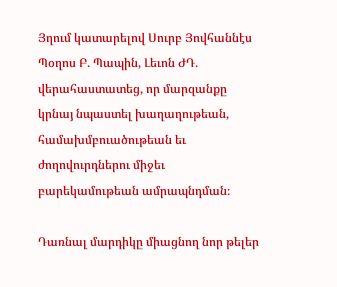Յղում կատարելով Սուրբ Յովհաննէս Պօղոս Բ. Պապին, Լեւոն ԺԴ. վերահաստատեց, որ մարզանքը կրնայ նպաստել խաղաղութեան, համախմբուածութեան եւ ժողովուրդներու միջեւ բարեկամութեան ամրապնդման։

Դառնալ մարդիկը միացնող նոր թելեր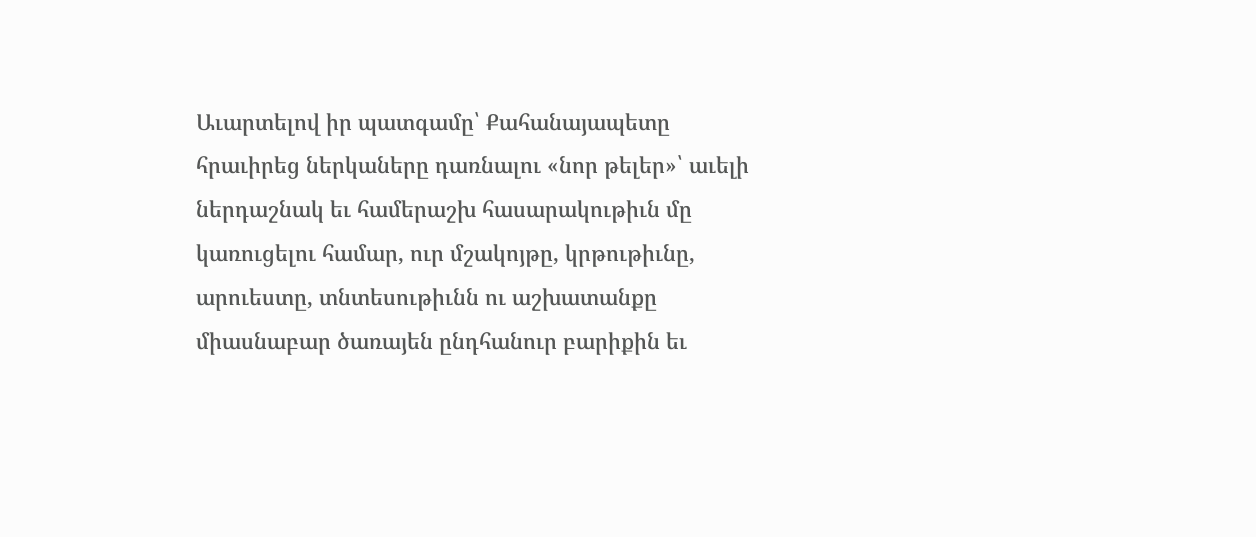Աւարտելով իր պատգամը՝ Քահանայապետը հրաւիրեց ներկաները դառնալու «նոր թելեր»՝ աւելի ներդաշնակ եւ համերաշխ հասարակութիւն մը կառուցելու համար, ուր մշակոյթը, կրթութիւնը, արուեստը, տնտեսութիւնն ու աշխատանքը միասնաբար ծառայեն ընդհանուր բարիքին եւ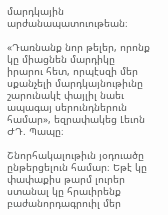մարդկային արժանապատուութեան։

«Դառնանք նոր թելեր, որոնք կը միացնեն մարդիկը իրարու հետ, որպէսզի մեր սքանչելի մարդկայնութիւնը շարունակէ փայլիլ նաեւ ապագայ սերունդներուն համար», եզրափակեց Լեւոն ԺԴ. Պապը։

Շնորհակալութիւն յօդուածը ընթերցելուն համար։ Եթէ կը փափաքիս թարմ լուրեր ստանալ կը հրաւիրենք բաժանորդագրուիլ մեր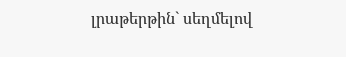լրաթերթին` սեղմելով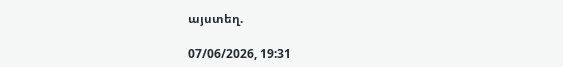այստեղ.

07/06/2026, 19:31